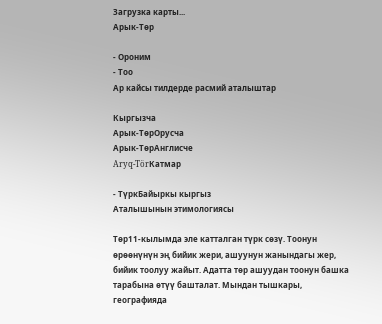Загрузка карты...
Арык-Төр

- Ороним
- Тоо
Ар кайсы тилдерде расмий аталыштар

Кыргызча
Арык-ТөрОрусча
Арык-ТөрАнглисче
Aryq-TörКатмар

- ТүркБайыркы кыргыз
Аталышынын этимологиясы

Төр11-кылымда эле катталган түрк сөзү. Тоонун өрөөнүнүн эң бийик жери, ашуунун жанындагы жер, бийик тоолуу жайыт. Адатта төр ашуудан тоонун башка тарабына өтүү башталат. Мындан тышкары, географияда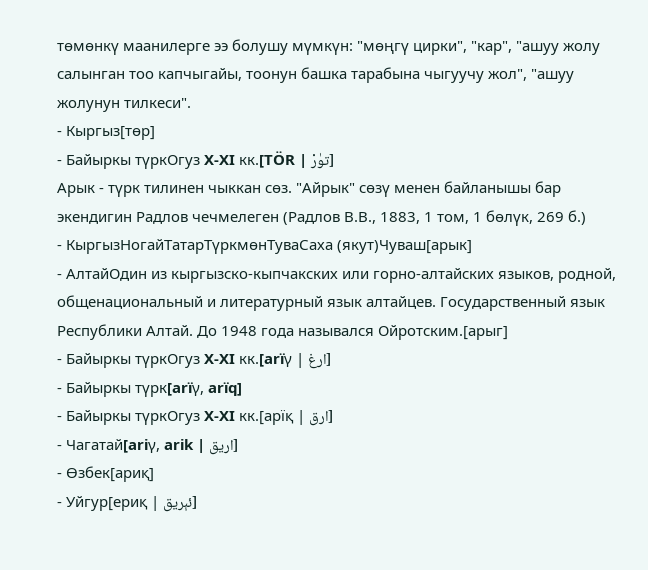төмөнкү маанилерге ээ болушу мүмкүн: "мөңгү цирки", "кар", "ашуу жолу салынган тоо капчыгайы, тоонун башка тарабына чыгуучу жол", "ашуу жолунун тилкеси".
- Кыргыз[төр]
- Байыркы түркОгуз X-XI кк.[TÖR | تۈرْ]
Арык - түрк тилинен чыккан сөз. "Айрык" сөзү менен байланышы бар экендигин Радлов чечмелеген (Радлов В.В., 1883, 1 том, 1 бөлүк, 269 б.)
- КыргызНогайТатарТүркмөнТуваСаха (якут)Чуваш[арык]
- АлтайОдин из кыргызско-кыпчакских или горно-алтайских языков, родной, общенациональный и литературный язык алтайцев. Государственный язык Республики Алтай. До 1948 года назывался Ойротским.[арыг]
- Байыркы түркОгуз X-XI кк.[arïγ | ارغ]
- Байыркы түрк[arïγ, arïq]
- Байыркы түркОгуз X-XI кк.[арïқ | ارق]
- Чагатай[ariγ, arik | اريق]
- Өзбек[ариқ]
- Уйгур[ериқ | ئېريق]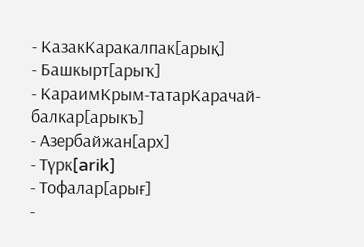- КазакКаракалпак[арық]
- Башкырт[арыҡ]
- КараимКрым-татарКарачай-балкар[арыкъ]
- Азербайжан[арх]
- Түрк[arik]
- Тофалар[арығ]
-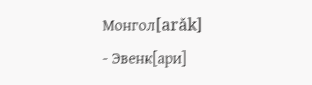Монгол[arǎk]
- Эвенк[ари]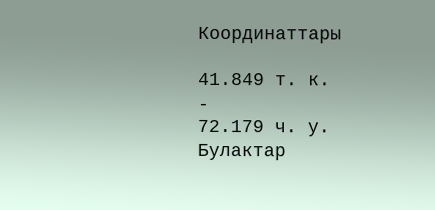Координаттары

41.849 т. к.
-
72.179 ч. у.
Булактар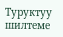Туруктуу шилтеме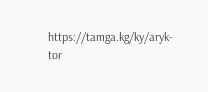https://tamga.kg/ky/aryk-tor